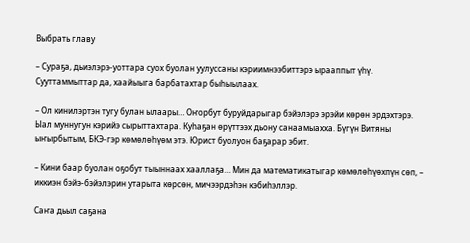Выбрать главу

– Сураҕа, дьиэлэрэ-уоттара суох буолан уулуссаны кэриимнээбиттэрэ ырааппыт үһү. Сууттаммыттар да, хаайыыга барбатахтар быһыылаах.

– Ол кинилэртэн тугу булан ылаары… Оҥорбут буруйдарыгар бэйэлэрэ эрэйи көрөн эрдэхтэрэ. Ыал муннугун кэрийэ сырыттахтара. Куһаҕан өрүттээх дьону санаамыахха. Бүгүн Витяны ыҥырбытым, БКЭ-гэр көмөлөһүөм этэ. Юрист буолуон баҕарар эбит.

– Кини баар буолан оҕобут тыыннаах хааллаҕа… Мин да математикатыгар көмөлөһүөхпүн сөп, – иккиэн бэйэ-бэйэлэрин утарыта көрсөн, мичээрдэһэн кэбиһэллэр.

Саҥа дьыл саҕана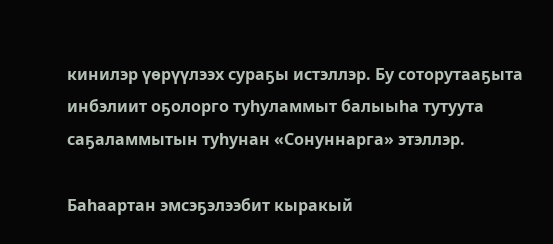кинилэр үөрүүлээх сураҕы истэллэр. Бу соторутааҕыта инбэлиит оҕолорго туһуламмыт балыыһа тутуута саҕаламмытын туһунан «Сонуннарга» этэллэр.

Баһаартан эмсэҕэлээбит кыракый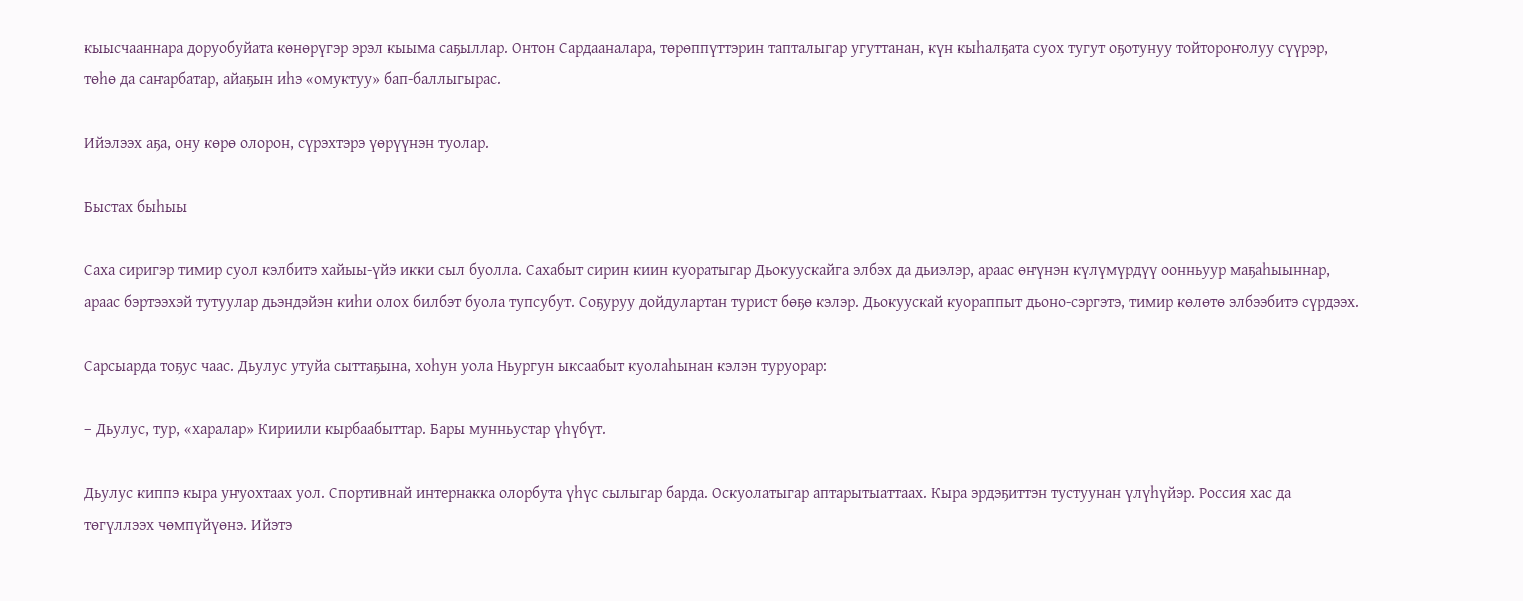кыысчааннара доруобуйата көнөрүгэр эрэл кыыма саҕыллар. Онтон Сардааналара, төрөппүттэрин тапталыгар угуттанан, күн кыһалҕата суох тугут оҕотунуу тойтороҥолуу сүүрэр, төһө да саҥарбатар, айаҕын иһэ «омуктуу» бап-баллыгырас.

Ийэлээх аҕа, ону көрө олорон, сүрэхтэрэ үөрүүнэн туолар.

Быстах быһыы

Саха сиригэр тимир суол кэлбитэ хайыы-үйэ икки сыл буолла. Сахабыт сирин киин куоратыгар Дьокуускайга элбэх да дьиэлэр, араас өҥүнэн күлүмүрдүү оонньуур маҕаһыыннар, араас бэртээхэй тутуулар дьэндэйэн киһи олох билбэт буола тупсубут. Соҕуруу дойдулартан турист бөҕө кэлэр. Дьокуускай куораппыт дьоно-сэргэтэ, тимир көлөтө элбээбитэ сүрдээх.

Сарсыарда тоҕус чаас. Дьулус утуйа сыттаҕына, хоһун уола Ньургун ыксаабыт куолаһынан кэлэн туруорар:

– Дьулус, тур, «харалар» Кириили кырбаабыттар. Бары мунньустар үһүбүт.

Дьулус киппэ кыра уҥуохтаах уол. Спортивнай интернакка олорбута үһүс сылыгар барда. Оскуолатыгар аптарытыаттаах. Кыра эрдэҕиттэн тустуунан үлүһүйэр. Россия хас да төгүллээх чөмпүйүөнэ. Ийэтэ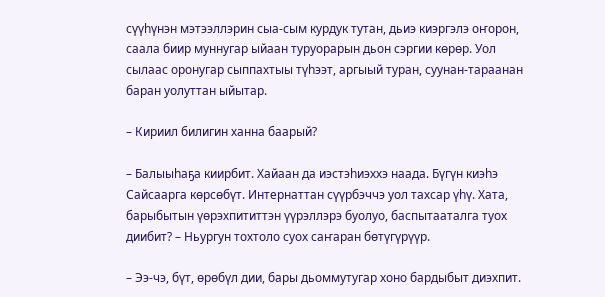сүүһүнэн мэтээллэрин сыа-сым курдук тутан, дьиэ киэргэлэ оҥорон, саала биир муннугар ыйаан туруорарын дьон сэргии көрөр. Уол сылаас оронугар сыппахтыы түһээт, аргыый туран, суунан-тараанан баран уолуттан ыйытар.

– Кириил билигин ханна баарый?

– Балыыһаҕа киирбит. Хайаан да иэстэһиэххэ наада. Бүгүн киэһэ Сайсаарга көрсөбүт. Интернаттан сүүрбэччэ уол тахсар үһү. Хата, барыбытын үөрэхпититтэн үүрэллэрэ буолуо, баспытааталга туох диибит? – Ньургун тохтоло суох саҥаран бөтүгүрүүр.

– Ээ-чэ, бүт, өрөбүл дии, бары дьоммутугар хоно бардыбыт диэхпит.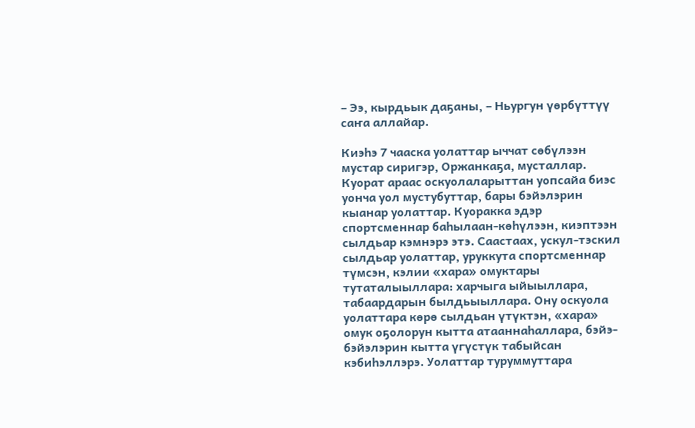– Ээ, кырдьык даҕаны, – Ньургун үөрбүттүү саҥа аллайар.

Киэһэ 7 чааска уолаттар ыччат сөбүлээн мустар сиригэр, Оржанкаҕа, мусталлар. Куорат араас оскуолаларыттан уопсайа биэс уонча уол мустубуттар, бары бэйэлэрин кыанар уолаттар. Куоракка эдэр спортсменнар баһылаан-көһүлээн, киэптээн сылдьар кэмнэрэ этэ. Саастаах, ускул-тэскил сылдьар уолаттар, уруккута спортсменнар түмсэн, кэлии «хара» омуктары тутаталыыллара: харчыга ыйыыллара, табаардарын былдьыыллара. Ону оскуола уолаттара көрө сылдьан үтүктэн, «хара» омук оҕолорун кытта атааннаһаллара, бэйэ-бэйэлэрин кытта үгүстүк табыйсан кэбиһэллэрэ. Уолаттар туруммуттара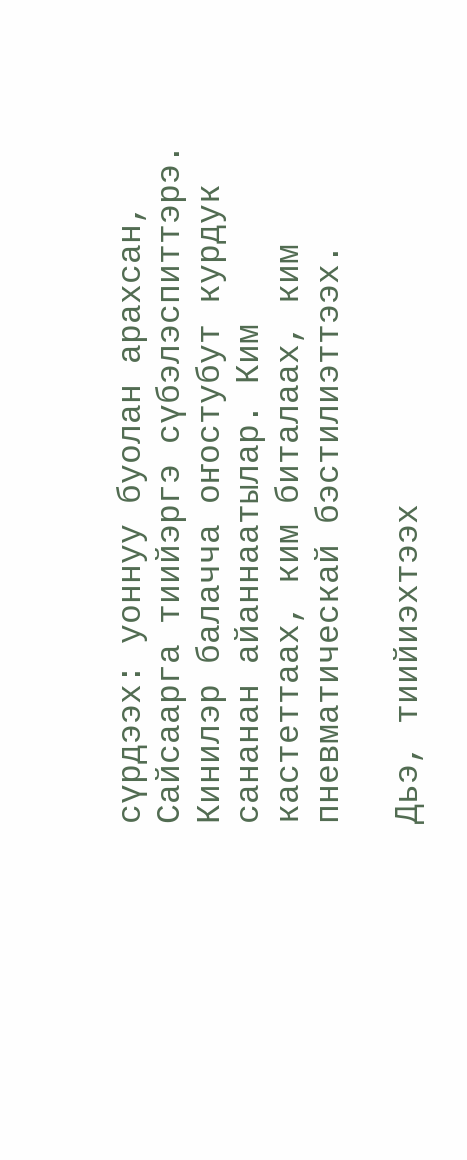сүрдээх: уоннуу буолан арахсан, Сайсаарга тиийэргэ сүбэлэспиттэрэ. Кинилэр балачча оҥостубут курдук сананан айаннаатылар. Ким кастеттаах, ким биталаах, ким пневматическай бэстилиэттээх.

Дьэ, тиийиэхтээх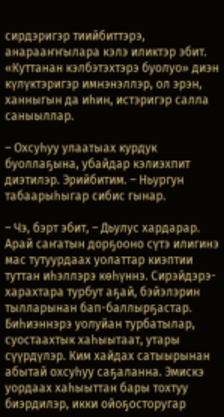сирдэригэр тиийбиттэрэ, анарааҥҥылара кэлэ иликтэр эбит. «Куттанан кэлбэтэхтэрэ буолуо» диэн күлүктэригэр имнэнэллэр, ол эрэн, ханныгын да иһин, истэригэр салла саныыллар.

– Охсуһуу улаатыах курдук буоллаҕына, убайдар кэлиэхпит диэтилэр. Эрийбитим. – Ньургун табаарыһыгар сибис гынар.

– Чэ, бэрт эбит, – Дьулус хардарар. Арай саҥатын дорҕооно сүтэ илигинэ мас тутуурдаах уолаттар киэптии туттан иһэллэрэ көһүннэ. Сирэйдэрэ-харахтара турбут аҕай, бэйэлэрин тылларынан бап-баллырҕастар. Биһиэннэрэ уолуйан турбатылар, суостаахтык хаһыытаат, утары сүүрдүлэр. Ким хайдах сатыырынан абытай охсуһуу саҕаланна. Эмискэ уордаах хаһыыттан бары тохтуу биэрдилэр, икки ойоҕосторугар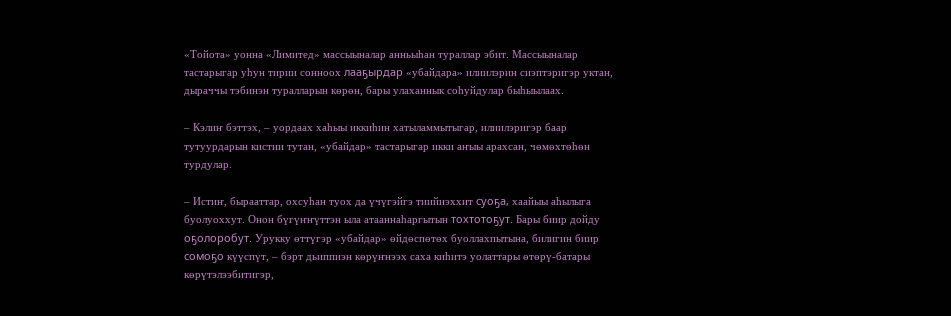«Тойота» уонна «Лимитед» массыыналар анньыһан тураллар эбит. Массыыналар тастарыгар уһун тирии сонноох лааҕырдар «убайдара» илиилэрин сиэптэригэр уктан, дыраччы тэбинэн туралларын көрөн, бары улаханнык соһуйдулар быһыылаах.

– Кэлиҥ бэттэх, – уордаах хаһыы иккиһин хатыламмытыгар, илиилэригэр баар тутуурдарын кистии тутан, «убайдар» тастарыгар икки аҥыы арахсан, чөмөхтөһөн турдулар.

– Истиҥ, бырааттар, охсуһан туох да үчүгэйгэ тиийиэххит суоҕа, хаайыы аһылыга буолуоххут. Онон бүгүҥҥүттэн ыла атааннаһаргытын тохтотоҕут. Бары биир дойду оҕолоробут. Урукку өттүгэр «убайдар» өйдөспөтөх буоллахпытына, билигин биир сомоҕо күүспүт, – бэрт дьиппиэн көрүҥнээх саха киһитэ уолаттары өтөрү-батары көрүтэлээбитигэр,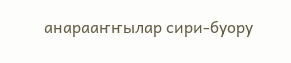анарааҥҥылар сири-буору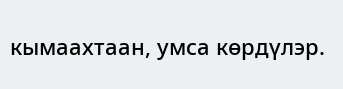кымаахтаан, умса көрдүлэр.